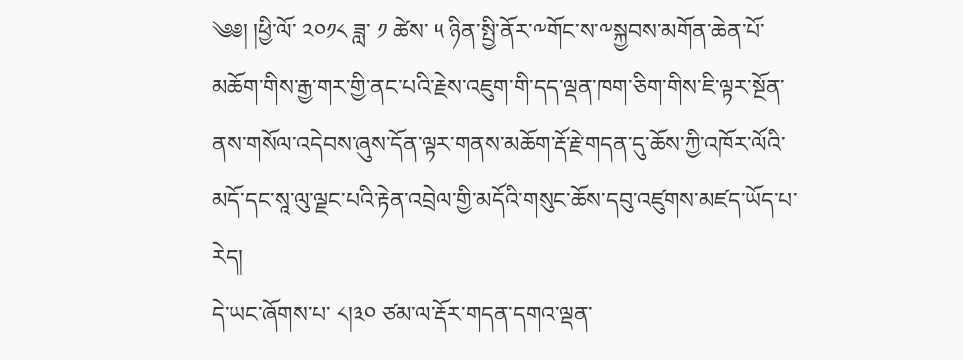༄༅། །ཕྱི་ལོ་ ༢༠༡༨ ཟླ་ ༡ ཚེས་ ༥ ཉིན་སྤྱི་ནོར་༸གོང་ས་༸སྐྱབས་མགོན་ཆེན་པོ་མཆོག་གིས་རྒྱ་གར་གྱི་ནང་པའི་རྗེས་འཇུག་གི་དད་ལྡན་ཁག་ཅིག་གིས་ཇི་ལྟར་སྔོན་ནས་གསོལ་འདེབས་ཞུས་དོན་ལྟར་གནས་མཆོག་རྡོ་རྗེ་གདན་དུ་ཆོས་ཀྱི་འཁོར་ལོའི་མདོ་དང་སཱ་ལུ་ལྗང་པའི་རྟེན་འབྲེལ་གྱི་མདོའི་གསུང་ཆོས་དབུ་འཛུགས་མཛད་ཡོད་པ་རེད།
དེ་ཡང་ཞོགས་པ་ ༨།༣༠ ཙམ་ལ་རྡོར་གདན་དགའ་ལྡན་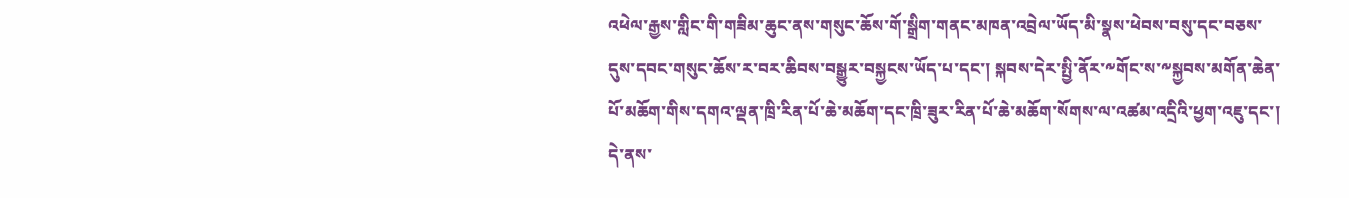འཕེལ་རྒྱས་གླིང་གི་གཟིམ་ཆུང་ནས་གསུང་ཆོས་གོ་སྒྲིག་གནང་མཁན་འབྲེལ་ཡོད་མི་སྣས་ཕེབས་བསུ་དང་བཅས་དུས་དབང་གསུང་ཆོས་ར་བར་ཆིབས་བསྒྱུར་བསྐྱངས་ཡོད་པ་དང་། སྐབས་དེར་སྤྱི་ནོར་༸གོང་ས་༸སྐྱབས་མགོན་ཆེན་པོ་མཆོག་གིས་དགའ་ལྡན་ཁྲི་རིན་པོ་ཆེ་མཆོག་དང་ཁྲི་ཟུར་རིན་པོ་ཆེ་མཆོག་སོགས་ལ་འཚམ་འདྲིའི་ཕྱག་འཇུ་དང་། དེ་ནས་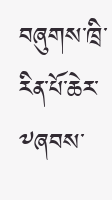བཞུགས་ཁྲི་རིན་པོ་ཆེར་༸ཞབས་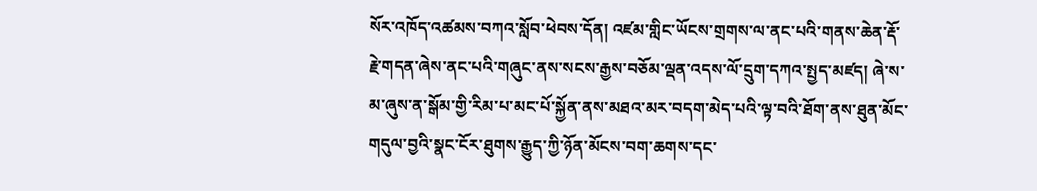སོར་འཁོད་འཚམས་བཀའ་སློབ་ཕེབས་དོན། འཛམ་གླིང་ཡོངས་གྲགས་ལ་ནང་པའི་གནས་ཆེན་རྡོ་རྗེ་གདན་ཞེས་ནང་པའི་གཞུང་ནས་སངས་རྒྱས་བཅོམ་ལྡན་འདས་ལོ་དྲུག་དཀའ་སྤྱད་མཛད། ཞེ་ས་མ་ཞུས་ན་སྒོམ་གྱི་རིམ་པ་མང་པོ་སྐྱོན་ནས་མཐའ་མར་བདག་མེད་པའི་ལྟ་བའི་ཐོག་ནས་ཐུན་མོང་གདུལ་བྱའི་སྣང་ངོར་ཐུགས་རྒྱུད་ཀྱི་ཉོན་མོངས་བག་ཆགས་དང་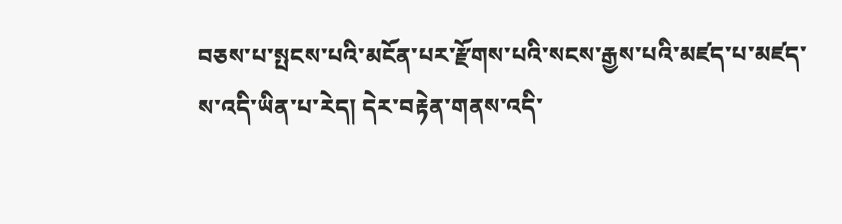བཅས་པ་སྤངས་པའི་མངོན་པར་རྫོགས་པའི་སངས་རྒྱས་པའི་མཛད་པ་མཛད་ས་འདི་ཡིན་པ་རེད། དེར་བརྟེན་གནས་འདི་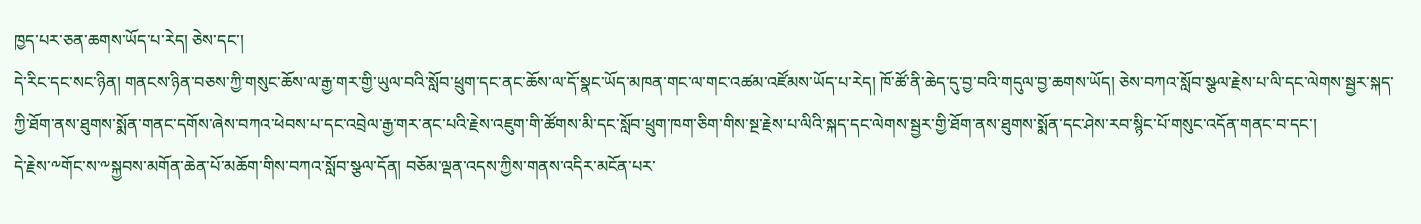ཁྱད་པར་ཅན་ཆགས་ཡོད་པ་རེད། ཅེས་དང་།
དེ་རིང་དང་སང་ཉིན། གནངས་ཉིན་བཅས་ཀྱི་གསུང་ཆོས་ལ་རྒྱ་གར་གྱི་ཡུལ་བའི་སློབ་ཕྲུག་དང་ནང་ཆོས་ལ་དོ་སྣང་ཡོད་མཁན་གང་ལ་གང་འཚམ་འཛོམས་ཡོད་པ་རེད། ཁོ་ཚོ་ནི་ཆེད་དུ་བྱ་བའི་གདུལ་བྱ་ཆགས་ཡོད། ཅེས་བཀའ་སློབ་སྩལ་རྗེས་པ་ལི་དང་ལེགས་སྦྱར་སྐད་ཀྱི་ཐོག་ནས་ཐུགས་སྨོན་གནང་དགོས་ཞེས་བཀའ་ཕེབས་པ་དང་འབྲེལ་རྒྱ་གར་ནང་པའི་རྗེས་འཇུག་གི་ཚོགས་མི་དང་སློབ་ཕྲུག་ཁག་ཅིག་གིས་སྔ་རྗེས་པ་ལིའི་སྐད་དང་ལེགས་སྦྱར་གྱི་ཐོག་ནས་ཐུགས་སྨོན་དང་ཤེས་རབ་སྙིང་པོ་གསུང་འདོན་གནང་བ་དང་།
དེ་རྗེས་༸གོང་ས་༸སྐྱབས་མགོན་ཆེན་པོ་མཆོག་གིས་བཀའ་སློབ་སྩལ་དོན། བཅོམ་ལྡན་འདས་ཀྱིས་གནས་འདིར་མངོན་པར་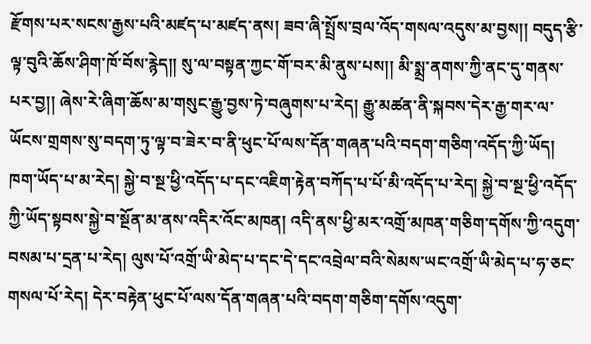རྫོགས་པར་སངས་རྒྱས་པའི་མཛད་པ་མཛད་ནས། ཟབ་ཞི་སྤྲོས་བྲལ་འོད་གསལ་འདུས་མ་བྱས།། བདུད་རྩི་ལྟ་བུའི་ཆོས་ཤིག་ཁོ་བོས་རྙེད།། སུ་ལ་བསྟན་ཀྱང་གོ་བར་མི་ནུས་པས།། མི་སྨྲ་ནགས་ཀྱི་ནང་དུ་གནས་པར་བྱ།། ཞེས་རེ་ཞིག་ཆོས་མ་གསུང་རྒྱུ་བྱས་ཏེ་བཞུགས་པ་རེད། རྒྱུ་མཚན་ནི་སྐབས་དེར་རྒྱ་གར་ལ་ཡོངས་གྲགས་སུ་བདག་ཏུ་ལྟ་བ་ཟེར་བ་ནི་ཕུང་པོ་ལས་དོན་གཞན་པའི་བདག་གཅིག་འདོད་ཀྱི་ཡོད། ཁག་ཡོད་པ་མ་རེད། སྐྱེ་བ་སྔ་ཕྱི་འདོད་པ་དང་འཇིག་རྟེན་བཀོད་པ་པོ་མི་འདོད་པ་རེད། སྐྱེ་བ་སྔ་ཕྱི་འདོད་ཀྱི་ཡོད་སྟབས་སྐྱེ་བ་སྔོན་མ་ནས་འདིར་འོང་མཁན། འདི་ནས་ཕྱི་མར་འགྲོ་མཁན་གཅིག་དགོས་ཀྱི་འདུག་བསམ་པ་དྲན་པ་རེད། ལུས་པོ་འགྲོ་ཡི་མེད་པ་དང་དེ་དང་འབྲེལ་བའི་སེམས་ཡང་འགྲོ་ཡི་མེད་པ་ཧ་ཅང་གསལ་པོ་རེད། དེར་བརྟེན་ཕུང་པོ་ལས་དོན་གཞན་པའི་བདག་གཅིག་དགོས་འདུག་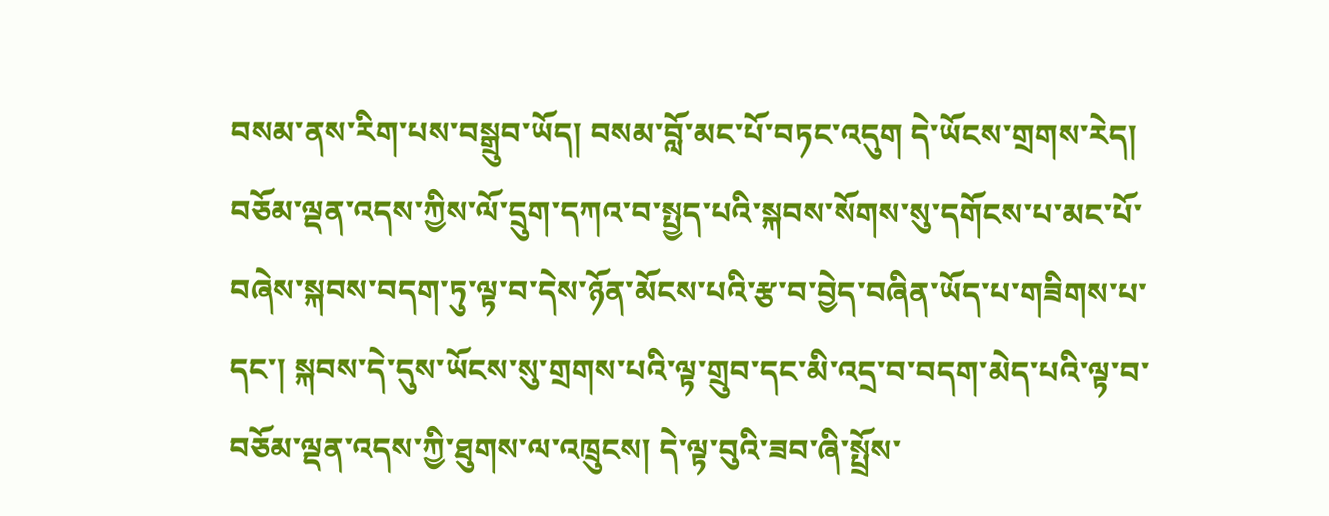བསམ་ནས་རིག་པས་བསྒྲུབ་ཡོད། བསམ་བློ་མང་པོ་བཏང་འདུག དེ་ཡོངས་གྲགས་རེད།
བཅོམ་ལྡན་འདས་ཀྱིས་ལོ་དྲུག་དཀའ་བ་སྤྱད་པའི་སྐབས་སོགས་སུ་དགོངས་པ་མང་པོ་བཞེས་སྐབས་བདག་ཏུ་ལྟ་བ་དེས་ཉོན་མོངས་པའི་རྩ་བ་བྱེད་བཞིན་ཡོད་པ་གཟིགས་པ་དང་། སྐབས་དེ་དུས་ཡོངས་སུ་གྲགས་པའི་ལྟ་གྲུབ་དང་མི་འདྲ་བ་བདག་མེད་པའི་ལྟ་བ་བཅོམ་ལྡན་འདས་ཀྱི་ཐུགས་ལ་འཁྲུངས། དེ་ལྟ་བུའི་ཟབ་ཞི་སྤྲོས་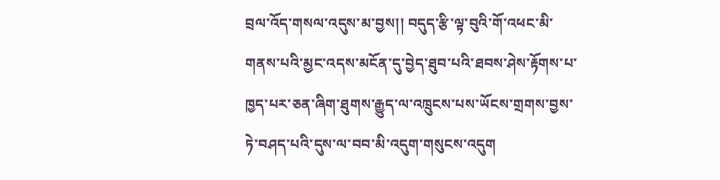བྲལ་འོད་གསལ་འདུས་མ་བྱས།། བདུད་རྩི་ལྟ་བུའི་གོ་འཕང་མི་གནས་པའི་མྱང་འདས་མངོན་དུ་བྱེད་ཐུབ་པའི་ཐབས་ཤེས་རྟོགས་པ་ཁྱད་པར་ཅན་ཞིག་ཐུགས་རྒྱུད་ལ་འཁྲུངས་པས་ཡོངས་གྲགས་བྱས་ཏེ་བཤད་པའི་དུས་ལ་བབ་མི་འདུག་གསུངས་འདུག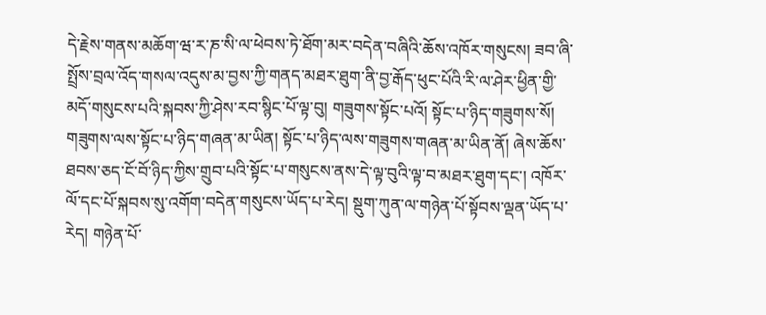དེ་རྗེས་གནས་མཆོག་ཝ་ར་ཎ་སི་ལ་ཕེབས་ཏེ་ཐོག་མར་བདེན་བཞིའི་ཆོས་འཁོར་གསུངས། ཟབ་ཞི་སྤྲོས་བྲལ་འོད་གསལ་འདུས་མ་བྱས་ཀྱི་གནད་མཐར་ཐུག་ནི་བྱ་རྒོད་ཕུང་པོའི་རི་ལ་ཤེར་ཕྱིན་གྱི་མདོ་གསུངས་པའི་སྐབས་ཀྱི་ཤེས་རབ་སྙིང་པོ་ལྟ་བུ། གཟུགས་སྟོང་པའོ། སྟོང་པ་ཉིད་གཟུགས་སོ། གཟུགས་ལས་སྟོང་པ་ཉིད་གཞན་མ་ཡིན། སྟོང་པ་ཉིད་ལས་གཟུགས་གཞན་མ་ཡིན་ནོ། ཞེས་ཆོས་ཐབས་ཅད་ངོ་བོ་ཉིད་ཀྱིས་གྲུབ་པའི་སྟོང་པ་གསུངས་ནས་དེ་ལྟ་བུའི་ལྟ་བ་མཐར་ཐུག་དང་། འཁོར་ལོ་དང་པོ་སྐབས་སུ་འགོག་བདེན་གསུངས་ཡོད་པ་རེད། སྡུག་ཀུན་ལ་གཉེན་པོ་སྟོབས་ལྡན་ཡོད་པ་རེད། གཉེན་པོ་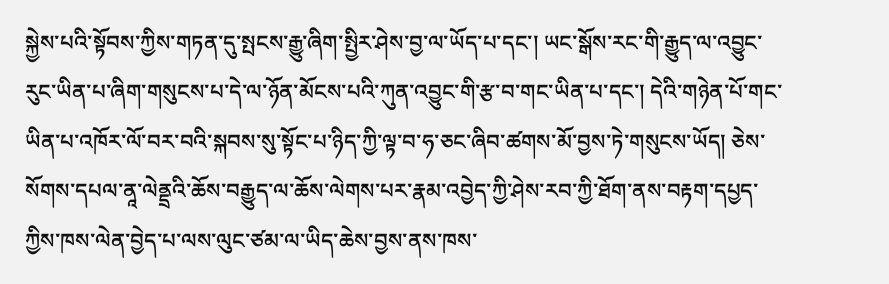སྐྱེས་པའི་སྟོབས་ཀྱིས་གཏན་དུ་སྤངས་རྒྱུ་ཞིག་སྤྱིར་ཤེས་བྱ་ལ་ཡོད་པ་དང་། ཡང་སྒོས་རང་གི་རྒྱུད་ལ་འབྱུང་རུང་ཡིན་པ་ཞིག་གསུངས་པ་དེ་ལ་ཉོན་མོངས་པའི་ཀུན་འབྱུང་གི་རྩ་བ་གང་ཡིན་པ་དང་། དེའི་གཉེན་པོ་གང་ཡིན་པ་འཁོར་ལོ་བར་བའི་སྐབས་སུ་སྟོང་པ་ཉིད་ཀྱི་ལྟ་བ་ཧ་ཅང་ཞིབ་ཚགས་མོ་བྱས་ཏེ་གསུངས་ཡོད། ཅེས་སོགས་དཔལ་ནཱ་ལེནྡྲའི་ཆོས་བརྒྱུད་ལ་ཆོས་ལེགས་པར་རྣམ་འབྱེད་ཀྱི་ཤེས་རབ་ཀྱི་ཐོག་ནས་བརྟག་དཔྱད་ཀྱིས་ཁས་ལེན་བྱེད་པ་ལས་ལུང་ཙམ་ལ་ཡིད་ཆེས་བྱས་ནས་ཁས་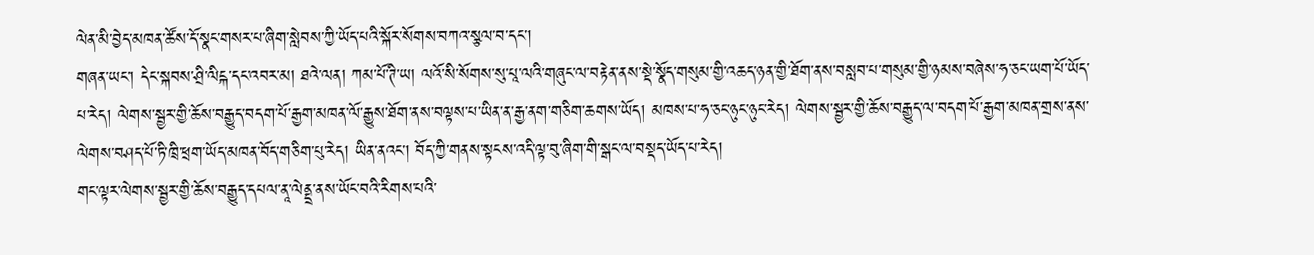ལེན་མི་བྱེད་མཁན་ཚོས་དོ་སྣང་གསར་པ་ཞིག་སླེབས་ཀྱི་ཡོད་པའི་སྐོར་སོགས་བཀའ་སྩལ་བ་དང་།
གཞན་ཡང་། དེང་སྐབས་ཤྲི་ལིངྐ་དང་འབར་མ། ཐའེ་ལན། ཀམ་པོ་ཊི་ཡ། ལའོ་སི་སོགས་སུ་པཱ་ལའི་གཞུང་ལ་བརྟེན་ནས་སྡེ་སྣོད་གསུམ་གྱི་འཆད་ཉན་གྱི་ཐོག་ནས་བསླབ་པ་གསུམ་གྱི་ཉམས་བཞེས་ཧ་ཅང་ཡག་པོ་ཡོད་པ་རེད། ལེགས་སྦྱར་གྱི་ཆོས་བརྒྱུད་བདག་པོ་རྒྱག་མཁན་ལོ་རྒྱུས་ཐོག་ནས་བལྟས་པ་ཡིན་ན་རྒྱ་ནག་གཅིག་ཆགས་ཡོད། མཁས་པ་ཧ་ཅང་ཉུང་ཉུང་རེད། ལེགས་སྦྱར་གྱི་ཆོས་བརྒྱུད་ལ་བདག་པོ་རྒྱག་མཁན་གྲས་ནས་ལེགས་བཤད་པོ་ཏི་ཁྲི་ཕྲག་ཡོད་མཁན་བོད་གཅིག་པུ་རེད། ཡིན་ནའང་། བོད་ཀྱི་གནས་སྟངས་འདི་ལྟ་བུ་ཞིག་གི་སྒང་ལ་བསྡད་ཡོད་པ་རེད།
གང་ལྟར་ལེགས་སྦྱར་གྱི་ཆོས་བརྒྱུད་དཔལ་ནཱ་ལེནྡྲ་ནས་ཡོང་བའི་རིགས་པའི་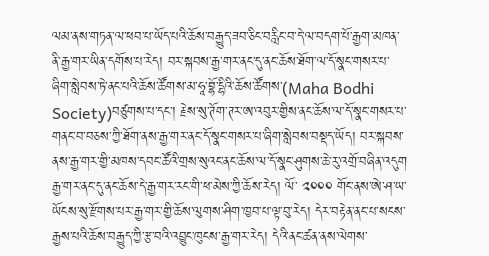ལམ་ནས་གཏན་ལ་ཕབ་པ་ཡོད་པའི་ཆོས་བརྒྱུད་ཟབ་ཅིང་བརླིང་བ་དེ་ལ་བདག་པོ་རྒྱག་མཁན་ནི་རྒྱ་གར་ཡིན་དགོས་པ་རེད། བར་སྐབས་རྒྱ་གར་ནང་དུ་ནང་ཆོས་ཐོག་ལ་དོ་སྣང་གསར་པ་ཞིག་སླེབས་ཏེ་ནང་པའི་ཆོས་ཚོགས་མ་ཧཱ་བྷོ་དྷིའི་ཆོས་ཚོགས་(Maha Bodhi Society)བཙུགས་པ་དང་། རྗེས་སུ་ཊོག་ཊར་ཨ་འབུར་གྱིས་ནང་ཆོས་ལ་དོ་སྣང་གསར་པ་གནང་བ་བཅས་ཀྱི་ཐོག་ནས་རྒྱ་གར་ནང་དོ་སྣང་གསར་པ་ཞིག་སླེབས་བསྡད་ཡོད། བར་སྐབས་ནས་རྒྱ་གར་གྱི་མཁས་དབང་ཚོའི་གྲས་སུའང་ནང་ཆོས་ལ་དོ་སྣང་ཤུགས་ཆེ་རུ་འགྲོ་བཞིན་འདུག རྒྱ་གར་ནང་དུ་ནང་ཆོས་དེ་རྒྱ་གར་རང་གི་ཕ་མེས་ཀྱི་ཆོས་རེད། ལོ་ ༢༠༠༠ གོང་ནས་ཨེ་ཤ་ཡ་ཡོངས་སུ་རྫོགས་པར་རྒྱ་གར་གྱི་ཆོས་ལུགས་ཤིག་ཁྱབ་པ་ལྟ་བུ་རེད། དེར་བརྟེན་ནང་པ་སངས་རྒྱས་པའི་ཆོས་བརྒྱུད་ཀྱི་རྩ་བའི་འབྱུང་ཁུངས་རྒྱ་གར་རེད། དེའི་ནང་ཚན་ནས་ལེགས་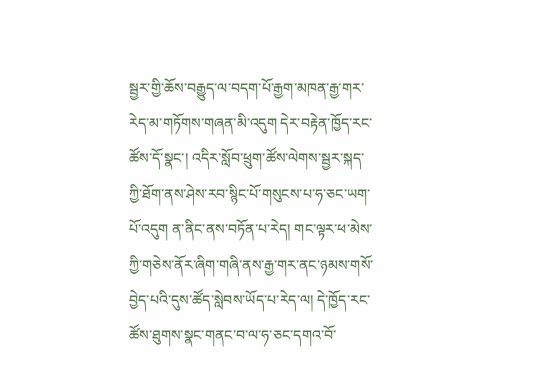སྦྱར་གྱི་ཆོས་བརྒྱུད་ལ་བདག་པོ་རྒྱག་མཁན་རྒྱ་གར་རེད་མ་གཏོགས་གཞན་མི་འདུག དེར་བརྟེན་ཁྱོད་རང་ཚོས་དོ་སྣང་། འདིར་སློབ་ཕྲུག་ཚོས་ལེགས་སྦྱར་སྐད་ཀྱི་ཐོག་ནས་ཤེས་རབ་སྙིང་པོ་གསུངས་པ་ཧ་ཅང་ཡག་པོ་འདུག ན་ནིང་ནས་བཏོན་པ་རེད། གང་ལྟར་ཕ་མེས་ཀྱི་གཅེས་ནོར་ཞིག་གཞི་ནས་རྒྱ་གར་ནང་ཉམས་གསོ་བྱེད་པའི་དུས་ཚོད་སླེབས་ཡོད་པ་རེད་ལ། དེ་ཁྱོད་རང་ཚོས་ཐུགས་སྣང་གནང་བ་ལ་ཧ་ཅང་དགའ་བོ་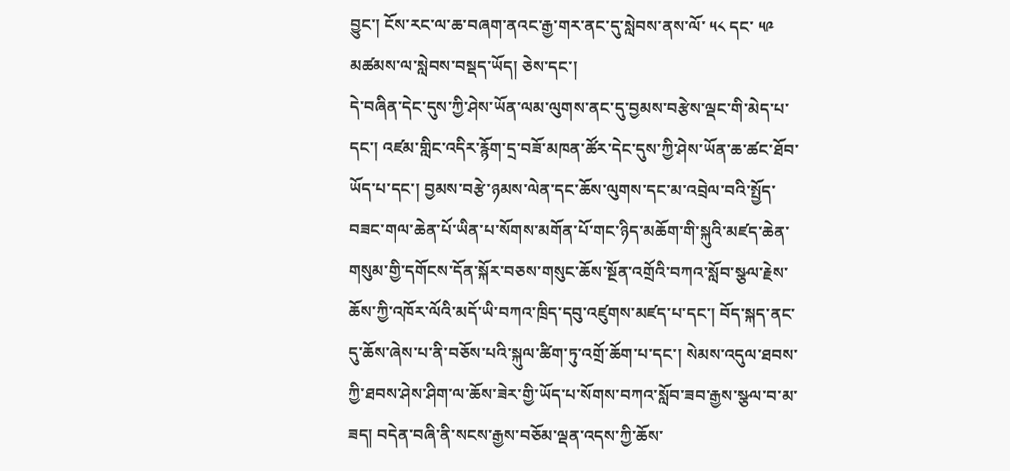བྱུང་། ངོས་རང་ལ་ཆ་བཞག་ནའང་རྒྱ་གར་ནང་དུ་སླེབས་ནས་ལོ་ ༥༨ དང་ ༥༩ མཚམས་ལ་སླེབས་བསྡད་ཡོད། ཅེས་དང་།
དེ་བཞིན་དེང་དུས་ཀྱི་ཤེས་ཡོན་ལམ་ལུགས་ནང་དུ་བྱམས་བརྩེས་ལྡང་གི་མེད་པ་དང་། འཛམ་གླིང་འདིར་རྙོག་དྲ་བཟོ་མཁན་ཚོར་དེང་དུས་ཀྱི་ཤེས་ཡོན་ཆ་ཚང་ཐོབ་ཡོད་པ་དང་། བྱམས་བརྩེ་ཉམས་ལེན་དང་ཆོས་ལུགས་དང་མ་འབྲེལ་བའི་སྤྱོད་བཟང་གལ་ཆེན་པོ་ཡིན་པ་སོགས་མགོན་པོ་གང་ཉིད་མཆོག་གི་སྐུའི་མཛད་ཆེན་གསུམ་གྱི་དགོངས་དོན་སྐོར་བཅས་གསུང་ཆོས་སྔོན་འགྲོའི་བཀའ་སློབ་སྩལ་རྗེས་ཆོས་ཀྱི་འཁོར་ལོའི་མདོ་ཡི་བཀའ་ཁྲིད་དབུ་འཛུགས་མཛད་པ་དང་། བོད་སྐད་ནང་དུ་ཆོས་ཞེས་པ་ནི་བཅོས་པའི་སྐུལ་ཚིག་ཏུ་འགྲོ་ཆོག་པ་དང་། སེམས་འདུལ་ཐབས་ཀྱི་ཐབས་ཤེས་ཤིག་ལ་ཆོས་ཟེར་གྱི་ཡོད་པ་སོགས་བཀའ་སློབ་ཟབ་རྒྱས་སྩལ་བ་མ་ཟད། བདེན་བཞི་ནི་སངས་རྒྱས་བཅོམ་ལྡན་འདས་ཀྱི་ཆོས་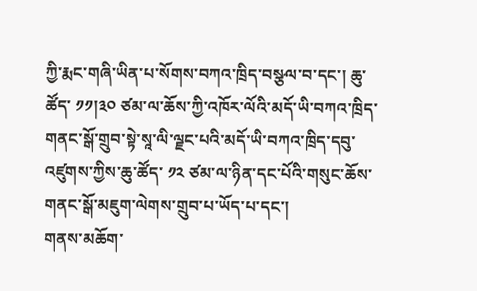ཀྱི་རྨང་གཞི་ཡིན་པ་སོགས་བཀའ་ཁྲིད་བསྩལ་བ་དང་། ཆུ་ཚོད་ ༡༡།༣༠ ཙམ་ལ་ཆོས་ཀྱི་འཁོར་ལོའི་མདོ་ཡི་བཀའ་ཁྲིད་གནང་སྒོ་གྲུབ་སྟེ་སཱ་ལི་ལྗང་པའི་མདོ་ཡི་བཀའ་ཁྲིད་དབུ་འཛུགས་ཀྱིས་ཆུ་ཚོད་ ༡༢ ཙམ་ལ་ཉིན་དང་པོའི་གསུང་ཆོས་གནང་སྒོ་མཇུག་ལེགས་གྲུབ་པ་ཡོད་པ་དང་།
གནས་མཆོག་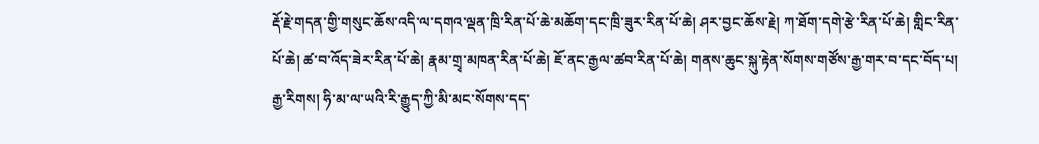རྡོ་རྗེ་གདན་གྱི་གསུང་ཆོས་འདི་ལ་དགའ་ལྡན་ཁྲི་རིན་པོ་ཆེ་མཆོག་དང་ཁྲི་ཟུར་རིན་པོ་ཆེ། ཤར་བྱང་ཆོས་རྗེ། ཀ་ཐོག་དགེ་རྩེ་རིན་པོ་ཆེ། གླིང་རིན་པོ་ཆེ། ཚ་བ་འོད་ཟེར་རིན་པོ་ཆེ། རྣམ་གྲྭ་མཁན་རིན་པོ་ཆེ། ཇོ་ནང་རྒྱལ་ཚབ་རིན་པོ་ཆེ། གནས་ཆུང་སྐུ་རྟེན་སོགས་གཙོས་རྒྱ་གར་བ་དང་བོད་པ། རྒྱ་རིགས། ཧི་མ་ལ་ཡའི་རི་རྒྱུད་ཀྱི་མི་མང་སོགས་དད་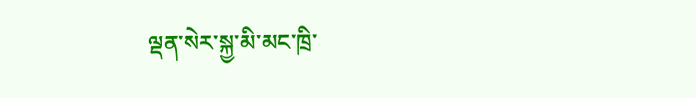ལྡན་སེར་སྐྱ་མི་མང་ཁྲི་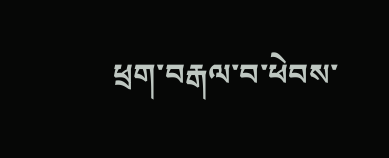ཕྲག་བརྒལ་བ་ཕེབས་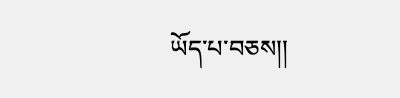ཡོད་པ་བཅས།།